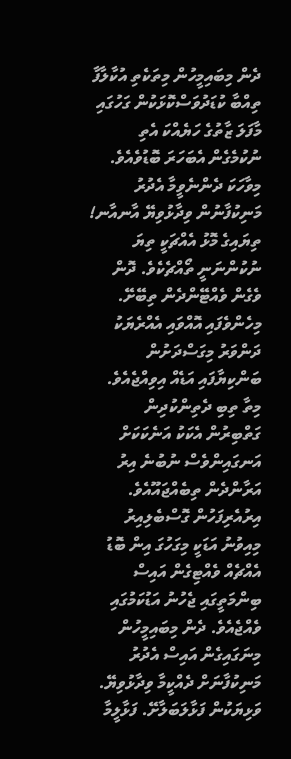ދެން މިބައިމީހުން މިތަކެތި އުކާލާފާ ތިއްބާ ކުޑަދުވަސްކޮޅަކުން ގަހުގައި މާފަލަ ޒާތުގެ ހަޔެއްކަ އެތި ނުކުމެގެން އެބަހަރަ ބޮޑުވެއެވެ. މިވާހަކަ ދެންނެވީމާ އެދުރު މަނިކުފާނުން ވިދާޅުވިޔޭ އާނއާނ! ތިޔައިގެ މޮޅު އެއްޗަކީ ތިޔަ ނުކުންނަނީ ތޯއްޗެކެވެ. ދޮން ވެގެން ވެއްޓޭންދެން ތިބޭށޭ. މިހެންވެފައި އޮއްވައި އެއްރެޔަކު ދަންވަރު މިގަސްދަށުން ބަންކިޔާފައި އަޑެއް އިވިއްޖެއެވެ. މިތާ ތިބި ދެތިންކުދިން ގަތްބިރުން އެކަކު އަނެކަކަށް އަނގައިންވެސް ނުބުނެ އިރު އަރާންދެން ތިބެއްޖައޫއެވެ. އިރުއެރިފަހުން ގޮސްބެލިއިރު މިއިވުނު އަޑަކީ މިގަހުގަ އިން ބޮޑު އެއްޗެއް ވެއްޓިގެން އައިސް ބިންމަތީގައި ޖެހުނު އަޑުކަމުގައި ވެއްޖެއެވެ. ދެން މިބައިމީހުން މިނަގައިގެން އައިސް އެދުރު މަނިކުފާނަށް ދެއްކީމާ ވިދާޅުވިޔޭ. ވަޅިޔަކުން ފަޅާލަބަލާށޭ. ފަޅާލީމާ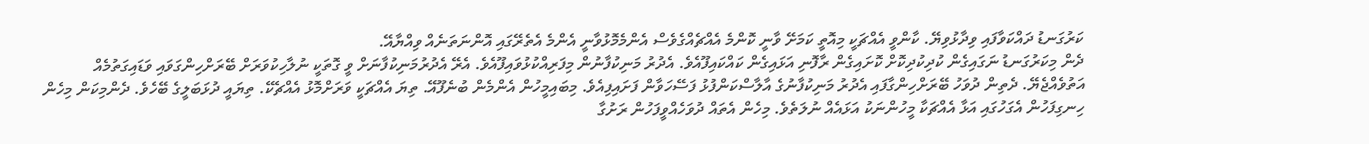ކަރުގަނޑު ދައްކަވާފައި ވިދާޅުވިޔޭ. ކާންވީ އެއްޗަކީ މިއޮތީ ކަމަށޭ ވާނީ ކޮންމެ އެއްޗެއްގެވެސް އެންމެމޮޅުވާނީ އެންމެ އެތެރޭގައި އޮންނަތަނެއް ވިއްޔާއޭ.
ދެން މިކަރުގަނޑު ނަގައިގެން ކުދިކުދިކޮށް ކޮށައިގެން ރާފޮނި އަޅައިގެން ކައްކައިފޫއެވެ. އެދުރު މަނިކުފާނުން މިފަރިއްކުޅުވައިފޫއެވެ. އެރޭ އެދުރުމަނިކުފާނަށް ވީ ގޮތަކީ ނުލާހިކުވަރަށް ބޭރަށްހިންގަވައި ވަޑައިގަތުމެއް އަތުވެއްޖެޔޭ. ދެތިން ދުވަހު ބޭރަށްހިންގާފައި އެދުރު މަނިކުފާނުގެ އާލާސްކަންފުޅު ފަސޭހަވާން ފަށައިފިއެވެ. މިބައިމީހުން އެންމެން ބުނެފޫއޭ. ތިޔަ އެއްޗަކީ ވަރަށްމޮޅު އެއްޗެކޭ. ތިޔައީ ދުޅަބަލީގެ ބޭހެވެ. ދެންމިކަން މިހެން ހިނގިފަހުން އެގަހުގައި އަޅާ އެއްޗަކާ މީހުންނަކު އަޅައެއް ނުލަތެވެ. މިހެން އެތައް ދުވަހެއްވީފަހުން ރަށުގާ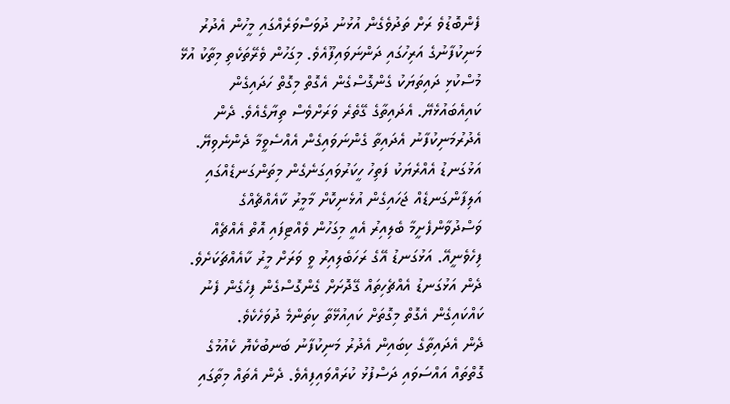ފެންބޮޑުވެ ރަށް ތަދުވެގެން އުޅުނު ދުވަސްވަރެއްގައި މީހުން އެދުރު މަނިކުފާނުގެ އަރިހުގައި ދަންނަވައިފޫއެވެ. މިގަހުން ވެރޭތަކެތި މިތާކު އުޅޭ މުސްކުޅި ދައިތަޔަކު ގެންގޮސްގެން އެގޮތް މިގޮތް ހަދައިގެން ކައިއެބައުޅެޔޭ. އެދައިތާގެ ގޭތެރެ ވަރަށްވެސް ތިޔާގެއެވެ. ދެން އެދުރުމަނިކުފާނު އެދައިތާ ގެންނަވައިގެން އެއްސެވީމާ ދެންނެވިޔޭ. އަޅުގަނޑު އެއްރެޔަކު ފަތިހު ހީކަރުވައިގަނެގެން މިތަންގަނޑެއްގައި އަލިފާންގަނޑެއް ޖަހައިގެން އުޅެނިކޮށް މާމީރު ކާއެއްޗެއްގެ ވަސްދުވާންފެށީމާ ބެލިއިރު އެއީ މިގަހުން ވެއްޓިފައި އޮތް އެއްޗެއް ފިހެވެނީއޭ. އަޅުގަނޑު އޭގެ ރަހަބެލިއިރު ވީ ވަރަށް މީރު ކާއެއްޗަކަށެވެ. ދެން އަޅުގަނޑު އެއްޗެހިތައް ގޭދޮށަށް ގެންގޮސްގެން ފިހެގެން ފެނު ކައްކައިގެން އެގޮތް މިގޮތަށް ކައިއުޅޭތާ ކިތަންމެ ދުވަހެކެވެ.
ދެން އެދައިތާގެ ކިބައިން އެދުރު މަނިކުފާނު ބަނބުކެޔޮ ކެއުމުގެ ގޮތްތައް އައްސަވައި ދަސްފުޅު ކުރައްވައިފިއެވެ. ދެން އެތައް މިތާގައި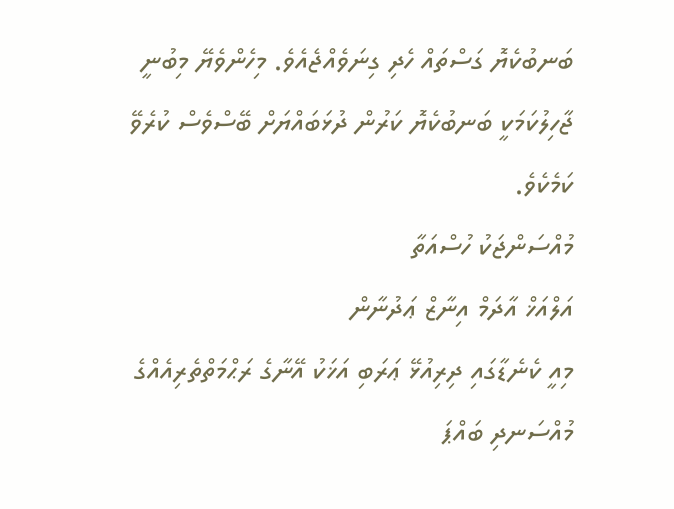ބަނބުކެޔޮ ގަސްތައް ހެދި ގިނަވެއްޖެއެވެ. މިހެންވެޔޭ މިބުނީ ޖާހިލުކަމަކީ ބަނބުކެޔޮ ކަރުން ދުޅަބައްޔަށް ބޭސްވެސް ކުރެވޭ ކަމެކެވެ.
މުއްސަންޖަކު ހުސްއަތާ
އަލްއަޚް އާދަމް އިނާޒް ޢަދުނާން
މިއީ ކެނެޑާގައި ދިރިއުޅޭ ޢަރަބި އަޚަކު އޭނާގެ ރަޙްމަތްތެރިއެއްގެ މުއްސަނދި ބައްޕަ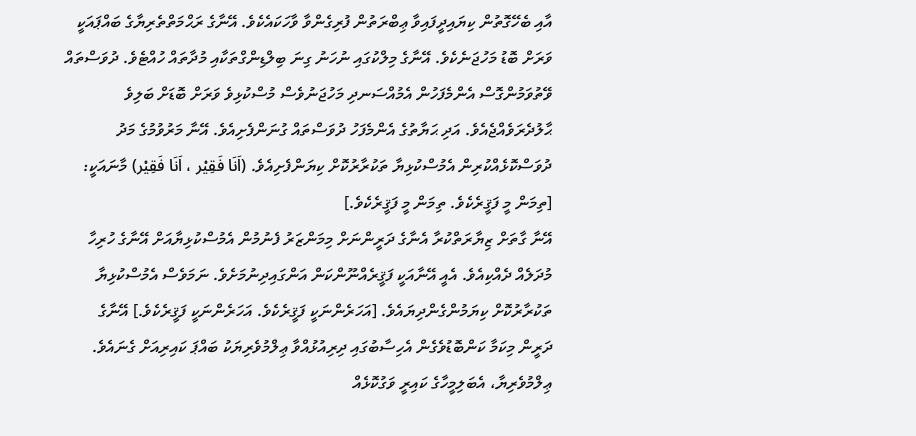އާއި ބެހޭގޮތުން ކިޔައިދީފައިވާ ޢިބްރަތުން ފުރިގެންވާ ވާހަކައެކެވެ. އޭނާގެ ރަޙްމަތްތެރިޔާގެ ބައްޕައަކީ ވަރަށް ބޮޑު މަހުޖަނެކެވެ. އޭނާގެ މިލްކުގައި ނުހަނު ގިނަ ބިލްޑިންގްތަކާއި މުދާތައް ހުއްޓެވެ. ދުވަސްތައް ވޭތުވަމުންގޮސް އެންމެފަހުން އެމުއްސަނދި މަހުޖަނުވެސް މުސްކުޅިވެ ވަރަށް ބޮޑަށް ބަލިވެ ޙާލުދެރަވެއްޖެއެވެ. އަދި ޙަޔާތުގެ އެންމެފަހު ދުވަސްތައް ގުނަންފެށިއެވެ. އޭނާ މަރުވުމުގެ މަދު ދުވަސްކޮޅެއްކުރިން އެމުސްކުޅިޔާ ތަކުރާރުކޮށް ކިޔަންފެށިއެވެ. (اَنَا فَقِيْر ، اَنَا فَقِيْر) މާނައަކީ: [ތިމަން މީ ފަޤީރެކެވެ. ތިމަން މީ ފަޤީރެކެވެ.]
އޭނާ ގާތަށް ޒިޔާރަތްކުރާ އެނާގެ ދަރީންނަށް މިމަންޒަރު ފެނުމުން އެމުސްކުޅިޔާއަށް އޭނާގެ ހުރިހާ މުދަލެއް ދެއްކިއެވެ. އެއީ އޭނާއަކީ ފަޤީރެއްނޫންކަން އަންގައިދިނުމަށެވެ. ނަމަވެސް އެމުސްކުޅިޔާ ތަކުރާރުކޮށް ކިޔަމުންގެންދިޔައެވެ. [އަހަރެންނަކީ ފަޤީރެކެވެ. އަހަރެންނަކީ ފަޤީރެކެވެ.] އޭނާގެ ދަރީން މިކަމާ ކަންބޮޑުވެގެން އެހިސާބުގައި ދިރިއުޅުއްވާ ޢިލްމުވެރިޔަކު ބައްޕަ ކައިރިއަށް ގެނައެވެ. ޢިލްމުވެރިޔާ، އެބަލިމީހާގެ ކައިރީ ވަގުކޮޅެއް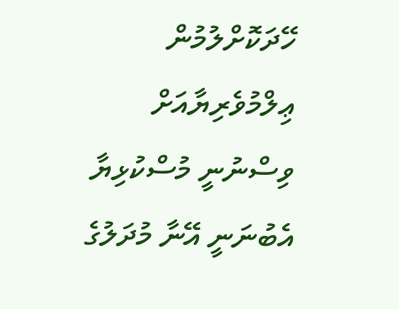ހޭދަކޮށްލުމުން ޢިލްމުވެރިޔާއަށް ވިސްނުނީ މުސްކުޅިޔާ އެބުނަނީ އޭނާ މުދަލުގެ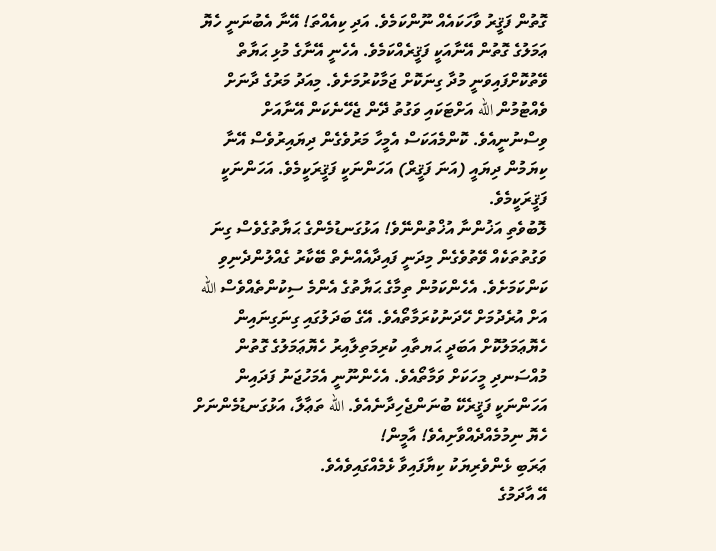ގޮތުން ފަޤީރު ވާހަކައެއް ނޫންކަމެވެ. އަދި ކިއެއްތަ! އޭނާ އެބުނަނީ ހެޔޮ ޢަމަލުގެ ގޮތުން އޭނާއަކީ ފަޤީރެއްކަމެވެ. އެހެނީ އޭނާގެ މުޅި ޙަޔާތް ވޭތުކޮށްފައިވަނީ މުދާ ގިނަކޮށް ޖަމާކުރުމަށެވެ. މިއަދު މަރުގެ ދާނަށް ވެއްޓުމުން الله އަށްޓަކައި ވަގުތު ދޭން ޖެހޭނެކަން އޭނާއަށް ވިސްނުނީއެވެ. ކޮންމެއަކަސް އެމީހާ މަރުވެގެން ދިޔައިރުވެސް އޭނާ ކިޔަމުން ދިޔައީ (އަނަ ފަޤީރް) އަހަންނަކީ ފަޤީރަކީމެވެ. އަހަންނަކީ ފަޤީރަކީމެވެ.
ލޮބުވެތި އަޚުންނާ އުޚްތުންނޭވެ! އަޅުގަނޑުމެންގެ ޙަޔާތުގެވެސް ގިނަ ވަގުތުތަކެއް ވޭތުވެގެން މިދަނީ ފައިދާއެއްނެތް ބޭކާރު ގެއްލުންދެނިވި ކަންކަމަށެވެ. އެހެންކަމުން ތިމާގެ ޙަޔާތުގެ އެންމެ ސިކުންތެއްވެސް الله އަށް އުރެދުމަށް ހޭދަނުކުރަމާތޯއެވެ. އޭގެ ބަދަލުގައި ގިނަގިނައިން ހެޔޮޢަމަލުކޮށް އަބަދީ ޙަޔތާއި ކުރިމަތިލާއިރު ހެޔޮޢަމަލުގެ ގޮތުން މުއްސަނދި މީހަކަށް ވަމާތޯއެވެ. އެހެންނޫނީ އެމަހުޖަނު ފަދައިން އަހަންނަކީ ފަޤީރެކޭ ބުނަންޖެހިދާނެއެވެ. الله ތަޢާލާ، އަޅުގަނޑުމެންނަށް ހެޔޮ ނިމުމެއްދެއްވާށިއެވެ! އާމީން!
ޢަރަބި ޅެންވެރިޔަކު ކިޔާފައިވާ ޅެމެއްގައިވެއެވެ.
އޭ އާދަމުގެ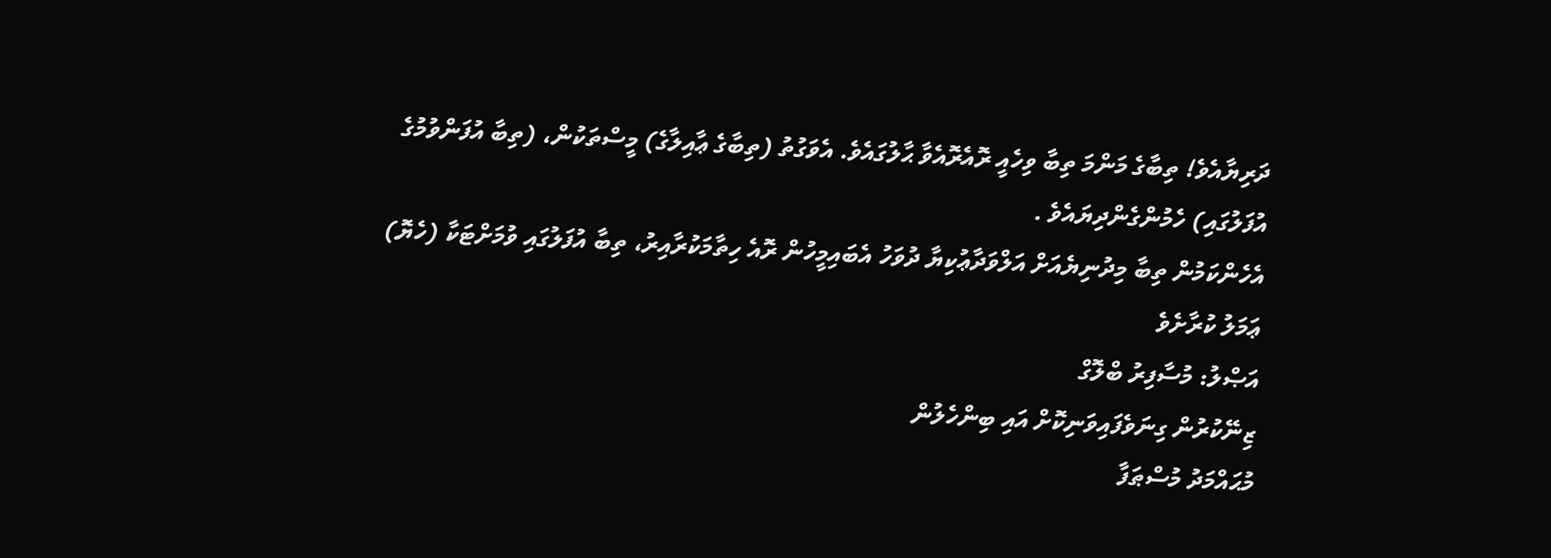ދަރިޔާއެވެ! ތިބާގެ މަންމަ ތިބާ ވިހެއީ ރޮއެރޮއެވާ ޙާލުގައެވެ. އެވަގުތު (ތިބާގެ ޢާއިލާގެ) މީސްތަކުން، (ތިބާ އުފަންވުމުގެ އުފަލުގައި) ހެމުންގެންދިޔައެވެ .
އެހެންކަމުން ތިބާ މިދުނިޔެއަށް އަލްވަދާޢުކިޔާ ދުވަހު އެބައިމީހުން ރޮއެ ހިތާމަކުރާއިރު، ތިބާ އުފަލުގައި ވުމަށްޓަކާ (ހެޔޮ) ޢަމަލު ކުރާށެވެ
އަޞްލު: މުސާފިރު ބްލޮގް
ޒިނޭކުރުން ގިނަވެފައިވަނިކޮށް އައި ބިންހެލުން
މުޙައްމަދު މުސްޠަފާ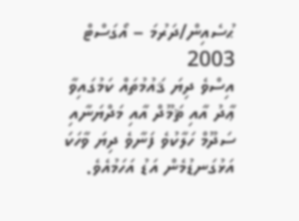ޙުސެއިން/ދަރުމަ – އޯގަސްޓް 2003
އިސްވެ ދިޔަ ޤައުމުތައް ކަމުގައިވާ ޢާދު އާއި ޘަމޫދް އާއި މަދްޔަނާއި ސަދޫމް ހަލާކުވެ ފަނާވެ ދިޔަ ވާހަކަ އަޅުގަނޑުމެން އަޑު އަހަމުއެވެ.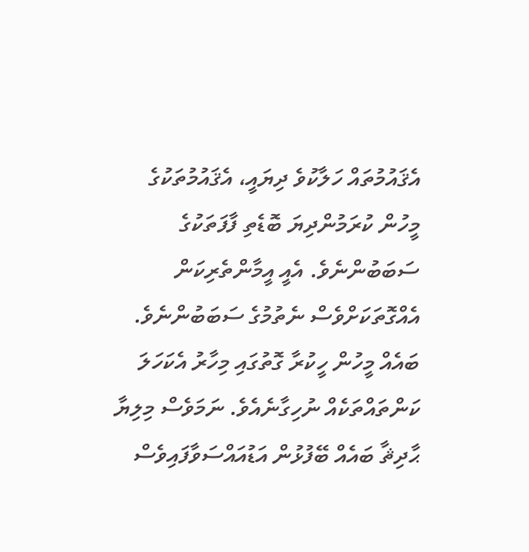އެޤައުމުތައް ހަލާކުވެ ދިޔައީ، އެޤައުމުތަކުގެ މީހުން ކުރަމުންދިޔަ ބޮޑެތި ފާފަތަކުގެ ސަބަބުންނެވެ. އެއީ އީމާންތެރިކަން އެއްގޮތަކަށްވެސް ނެތުމުގެ ސަބަބުންނެވެ.
ބައެއް މީހުން ހީކުރާ ގޮތުގައި މިހާރު އެކަހަލަ ކަންތައްތަކެއް ނުހިގާނެއެވެ. ނަމަވެސް މިލިޔާ ޙާދިޘާ ބައެއް ބޭފުޅުން އަޑުއައްސަވާފައިވެސް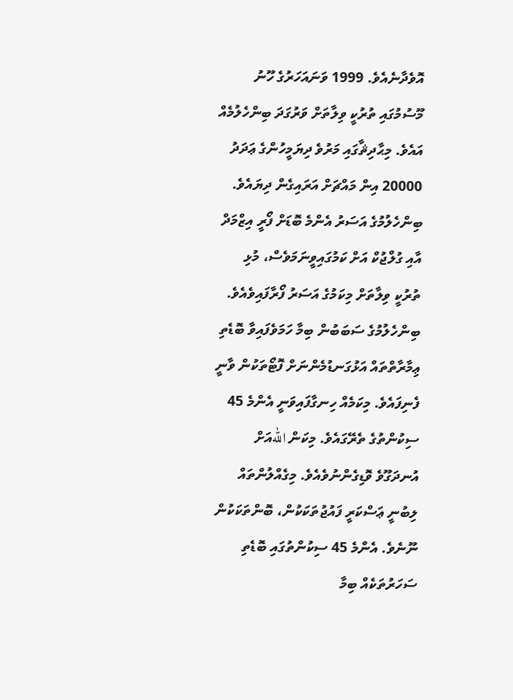އޮވެދާނެއެވެ. 1999 ވަނައަހަރުގެ ހޫނު މޫސުމުގައި ތުރުކީ ވިލާތަށް ވަރުގަދަ ބިންހެލުމެއް އައެވެ. މިޙާދިޘާގައި މަރުވެ ދިޔަމީހުންގެ ޢަދަދު 20000 އިން މައްޗަށް އަރައިގެން ދިޔައެވެ. ބިންހެލުމުގެ އަސަރު އެންމެ ބޮޑަށް ފޯރީ އިޒްމަދް އާއި ގުލްޖުކް އަށް ކަމުގައިވީނަމަވެސް، މުޅި ތުރުކީ ވިލާތަށް މިކަމުގެ އަސަރު ފޯރާފައިވެއެވެ. ބިންހެލުމުގެ ސަބަބުން ބިމާ ހަމަވެފައިވާ ބޮޑެތި ޢިމާރާތްތައް އަޅުގަނޑުމެންނަށް ފޮޓޯތަކުން ވާނީ ފެނިފައެވެ. މިކަމެއް ހިނގާފައިވަނީ އެންމެ 45 ސިކުންތުގެ ތެރޭގައެވެ. މިކަން اللهއަށް އުނދަގޫވެ ވޮޑިގެންނުވެއެވެ. މިގެއްލުންތައް ލިބުނީ ޢަސްކަރީ ފައުޖުތަކަކުން، ބޮންތަކަކުން ނޫނެވެ. އެންމެ 45 ސިކުންތުގައި ބޮޑެތި ސަހަރުތަކެއް ބިމާ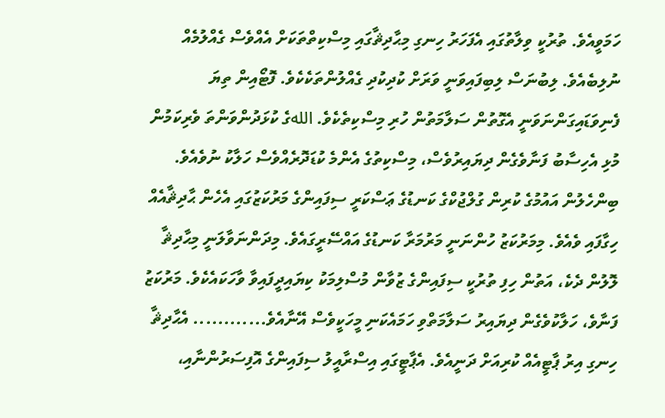ހަމަވީއެވެ. ތުރުކީ ވިލާތުގައި އެފަހަރު ހިނގި މިޙާދިޘާގައި މިސްކިތްތަކަށް އެއްވެސް ގެއްލުމެއް ނުލިބެއެވެ. ލިބުނަސް ލިބިފައިވަނީ ވަރަށް ކުދިކުދި ގެއްލުންތަކެކެވެ. ފޮޓޯއިން ތިޔަ ފެނިވަޑައިގަންނަވަނީ އެގޮތުން ސަލާމަތުން ހުރި މިސްކިތެކެވެ. اللهގެ ކުޅަދުންވަންތަ ވެރިކަމުން މުޅި އެހިސާބު ފަނާވެގެން ދިޔައިރުވެސް، މިސްކިތުގެ އެންމެ ކުޑަދޮރެއްވެސް ހަލާކު ނުވެއެވެ. ބިންހެލުން އައުމުގެ ކުރިން ގުލްޖުކްގެ ކަނޑުގެ ޢަސްކަރީ ސިފައިންގެ މަރުކަޒުގައި އެހެން ޙާދިޘާއެއް ހިގާފައި ވެއެވެ. މިމަރުކަޒު ހުންނަނީ މަރުމަރާ ކަނޑުގެ އައްސޭރީގައެވެ. މިދަންނަވާލަނީ މިޙާދިޘާ ލޮލުން ދެކެ، އަތުން ހިފި ތުރުކީ ސިފައިންގެ ޒުވާން މުސްލިމަކު ކިޔައިދީފައިވާ ވާހަކައެކެވެ. މަރުކަޒު ފަނާވެ، ހަލާކުވެގެން ދިޔައިރު ސަލާމަތްވި ހަމައެކަނި މީހަކީވެސް އޭނާއެވެ............ އެޙާދިޘާ ހިނގި އިރު ޕާޓީއެއް ކުރިއަށް ދަނީއެވެ. އެޕާޓީގައި އިސްރާއީލު ސިފައިންގެ އޮފިސަރުންނާއި،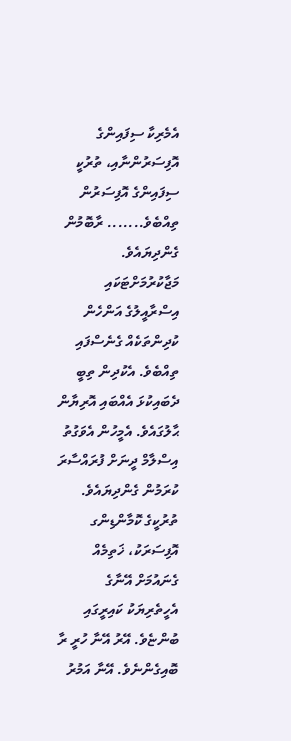އެމެރިކާ ސިފައިންގެ އޮފިސަރުންނާއި، ތުރުކީ ސިފައިންގެ އޮފިސަރުން ތިއްބެވެ....... ރާބޮމުން ގެންދިޔައެވެ. މަޖާކުރުމަށްޓަކައި އިސްރާއީލުގެ އަންހެން ކުދިންތަކެއް ގެނެސްފައި ތިއްބެވެ. އެކުދިން ތިބީ ދެބައިކުޅަ އެއްބައި އޮރިޔާން ޙާލުގައެވެ. އެމީހުން އެވަގުތު އިސްލާމް ދީނަށް ފުރައްސާރަ ކުރަމުން ގެންދިޔައެވެ. ތުރުކީގެ ކޮމާންޑިންގ އޮފިސަރަކު، ޚަތިމެއް ގެނައުމަށް އޭނާގެ އެހީތެރިޔަކު ކައިރީގައި ބުންޏެވެ. އޭރު އޭނާ ހުރީ ރާ ބޮއިގެންނެވެ. އޭނާ އަމުރު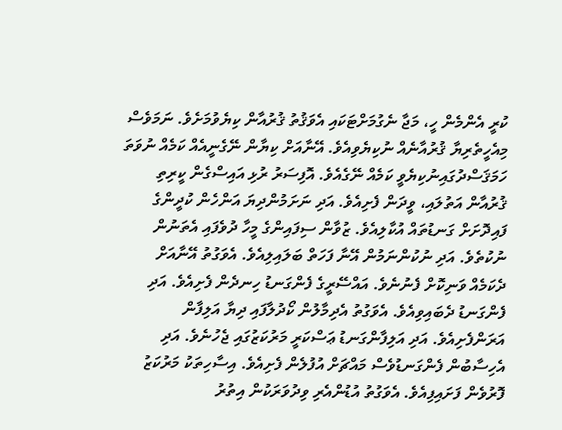ކުރީ އެންމެން ހީ، މަޖާ ނެގުމަށްޓަކައި އެވަޤުތު ޤުރުއާން ކިޔެވުމަށެވެ. ނަމަވެސް މިއެހީތެރިޔާ ޤުރުއާނެއް ނުކިޔެވިއެވެ. އޭނާއަށް ކިޔާން ނޭގެނީއެއް ކަމެއް ނުވަތަ ހަމަޤަސްދުގައިނުކިޔެވީ ކަމެއް ނޭގެއެވެ. އޮފިސަރު ރުޅި އައިސްގެން ކީރިތި ޤުރުއާން އަތުލައި، ވީދަން ފެށިއެވެ. އަދި ނަށަމުންދިޔަ އަންހެން ކުދީންގެ ފައިދޮށަށް ގަނޑުތައް އުކާލިއެވެ. ޒުވާން ސިފައިންގެ މީހާ ދުވެފައި އެތަނުން ނުކުތެވެ. އަދި ނުކުންނަމުން އޭނާ ފަހަތް ބަލައިލިއެވެ. އެވަގުތު އޭނާއަށް ދެކަމެއް ވަނިކޮށް ފެނުނެވެ. އައްސޭރީގެ ފެންގަނޑު ހިނދެން ފެށިއެވެ. އަދި ފެންގަނޑު ދެބައިވިއެވެ. އެވަގުތު އެދިމާލުން ކޯދުލާފައި ދިޔާ އަލިފާން އަރަންފެށިއެވެ. އަދި އަލިފާންގަނޑު ޢަސްކަރީ މަރުކަޒުގައި ޖެހުނެވެ. އަދި އެހިސާބުން ފެންގަނޑުވެސް މައްޗަށް އުފުލެން ފެށިއެވެ. އިސާހިތަކު މަރުކަޒު ފޮރުވެން ފަށައިފިއެވެ. އެވަގުތު އުޑުންއެރި ވިދުވަރަކުން އިތުރު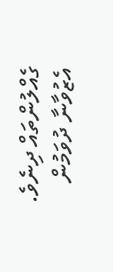ގެއްލުންތައް ދިނެވެ. އެޒުވާނާ ދުވަމުން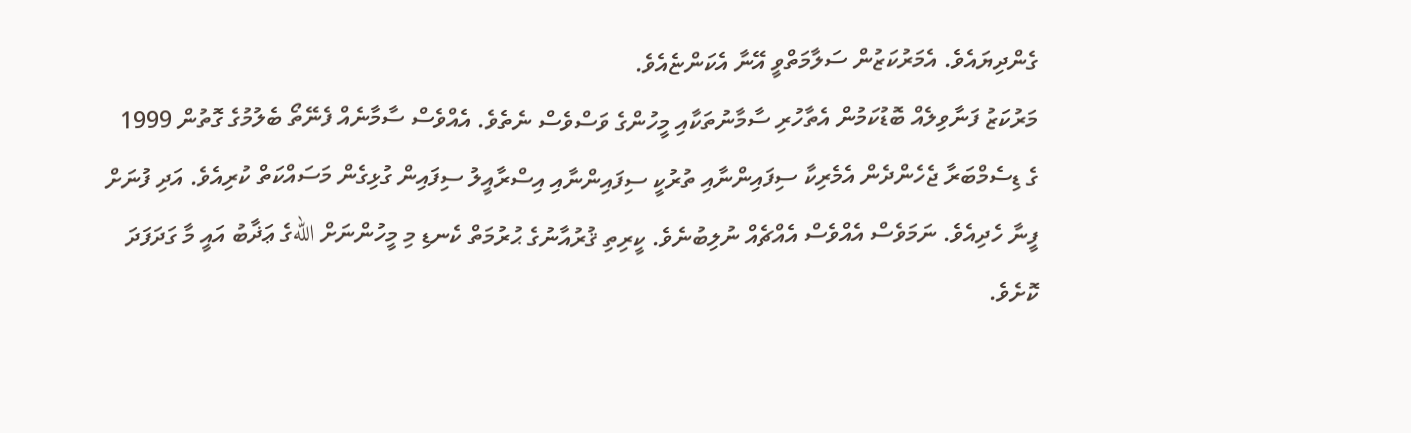ގެންދިޔައެވެ. އެމަރުކަޒުން ސަލާމަތްވީ އޭނާ އެކަންޏެއެވެ.
މަރުކަޒު ފަނާވިލެއް ބޮޑުކަމުން އެތާހުރި ސާމާނުތަކާއި މީހުންގެ ވަސްވެސް ނެތެވެ. އެއްވެސް ސާމާނެއް ފެނޭތޯ ބެލުމުގެ ގޮތުން 1999 ގެ ޑިސެމްބަރާ ޖެހެންދެން އެމެރިކާ ސިފައިންނާއި ތުރުކީ ސިފައިންނާއި އިސްރާއީލު ސިފައިން ގުޅިގެން މަސައްކަތް ކުރިއެވެ. އަދި ފުނަށް ފީނާ ހެދިއެވެ. ނަމަވެސް އެއްވެސް އެއްޗެއް ނުލިބުނެވެ. ކީރިތި ޤުރުއާނުގެ ޙުރުމަތް ކެނޑި މި މީހުންނަށް اللهގެ ޢަޛާބު އައީ މާ ގަދަފަދަ ކޮށެވެ.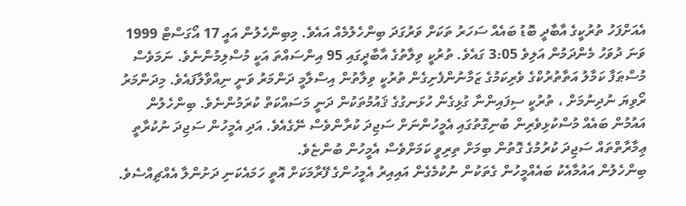އެއަށްފަހު ތުރުކީގެ އާބާދީ ބޮޑު ބައެއް ސަހަރު ތަކަށް ވަރުގަދަ ބިންހެލުމެއް އައެވެ. މިބިންހެލުން އައީ 17 އޯގަސްޓް 1999 ވަނަ ދުވަހު މެންދަމުން އަލިވެ 3:05 ގައެވެ. ތުރުކީ ވިލާތުގެ އާބާދީގައި 95 އިންސައްތަ އަކީ މުސްލިމުންނެވެ. ނަމަވެސް މުސްޠަފާ ކަމާލު އަތާތުރުކްގެ ވެރިކަމުގެ ޒަމާނުންފެށިގެން ތުރުކީ ވިލާތުން އިސްލާމީ ދަންމަރު ވަނީ ނިއްވާލާފައެވެ. މިދަންމަރު ރޯވިޔަ ނުދިނުމަށް ، ތުރުކީ ސިފައިންނާ ގުޅިގެން ހުޅަނގުގެ ޤައުމުތަކުން ދަނީ މަސައްކަތް ކުރަމުންނެވެ. ބިންހެލުން އައުމުން ބައެއް މުސްކުޅިވެރިން ބުނިގޮތުގައި އެމީހުންނަށް ސަޖިދަ ކުރާންވެސް ނޭގެއެވެ. އަދި އެމީހުން ސަޖިދަ ނުކުރާތީ ޢިމާރާތްތައް ސަޖިދަ ކުރުމުގެ ގޮތުން ބިމަށް ތިރިވީ ކަމަށްވެސް އެމީހުން ބުންޏެވެ.
ބިންހެލުން އައުމާއެކު ބައެއްމީހުން ގެތަކުން ނުކުމެގެން އައިއިރު އެމީހުންގެ ފޭރާމަކަށް އޮތީ ހަމައެކަނި ދަށުންލާ އެއްޗިއްސެވެ.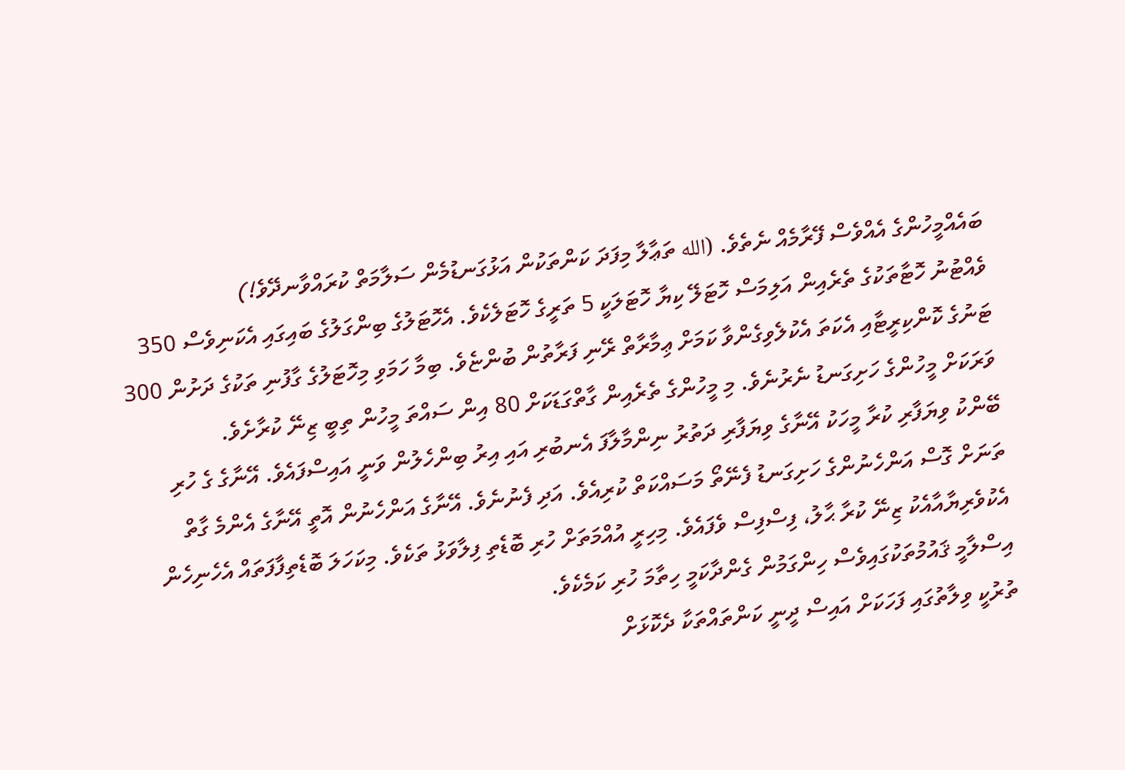ބައެއްމީހުންގެ އެއްވެސް ފޭރާމެއް ނެތެވެ. (الله ތަޢާލާ މިފަދަ ކަންތަކުން އަޅުގަނޑުމެން ސަލާމަތް ކުރައްވާނދޭވެ!)
ވެއްޓުނު ހޮޓާތަކުގެ ތެރެއިން އަލިމަސް ހޮޓަލޭ ކިޔާ ހޮޓަލަކީ 5 ތަރީގެ ހޮޓަލެކެވެ. އެހޮޓަލުގެ ބިންގަލުގެ ބައިގައި އެކަނިވެސް 350 ޓަނުގެ ކޮންކިރީޓާއި އެކަތަ އެކުލެވިގެންވާ ކަމަށް ޢިމާރާތް ރޭނި ފަރާތުން ބުންޏެވެ. ބިމާ ހަމަވި މިހޮޓަލުގެ ގާފުނި ތަކުގެ ދަށުން 300 ވަރަކަށް މީހުންގެ ހަށިގަނޑު ނެރުނެވެ. މި މީހުންގެ ތެރެއިން ގާތްގަޑަކަށް 80 އިން ސައްތަ މީހުން ތިބީ ޒިނޭ ކުރާށެވެ.
ބޭންކު ވިޔަފާރި ކުރާ މީހަކު އޭނާގެ ވިޔަފާރި ދަތުރު ނިންމާލާފަ އެނބުރި އައި އިރު ބިންހެލުން ވަނީ އައިސްފައެވެ. އޭނާގެ ގެ ހުރި ތަނަށް ގޮސް އަންހެނުންގެ ހަށިގަނޑު ފެނޭތޯ މަސައްކަތް ކުރިއެވެ. އަދި ފެނުނެވެ. އޭނާގެ އަންހެނުން އޮތީ އޭނާގެ އެންމެ ގާތް އެކުވެރިޔާއާއެކު ޒިނޭ ކުރާ ޙާލު، ފިސްފިސް ވެފައެވެ. މިހިރީ އުއްމަތަށް ހުރި ބޮޑެތި ފިލާވަޅު ތަކެވެ. މިކަހަލަ ބޮޑެތިފާފަތައް އެހެނިހެން އިސްލާމީ ޤައުމުތަކުގައިވެސް ހިންގަމުން ގެންދާކަމީ ހިތާމަ ހުރި ކަމެކެވެ.
ތުރުކީ ވިލާތުގައި ފަހަކަށް އައިސް ދީނީ ކަންތައްތަކާ ދެކޮޅަށް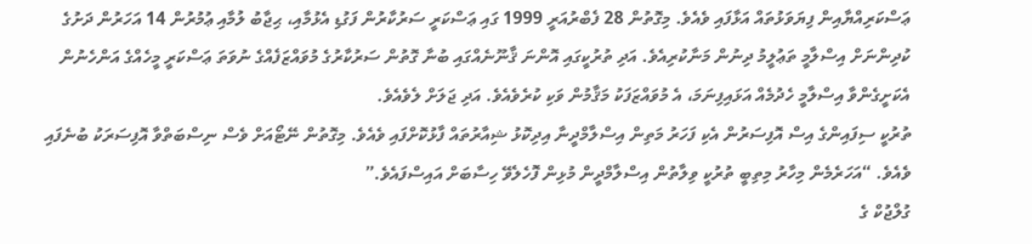ޢަސްކަރިއްޔާއިން ފިޔަވަޅުތައް އަޅާފައި ވެއެވެ. މިގޮތުން 28 ފެބްރުއަރީ 1999 ގައި ޢަސްކަރީ ސަރުކާރުން ފަގުޑި އެޅުމާއި، ޙިޖާބު ލުމާއި ޢުމުރުން 14 އަހަރުން ދަށުގެ ކުދިންނަށް އިސްލާމީ ތަޢުލީމު ދިނުން މަނާކުރިއެވެ. އަދި ތުރުކީގައި އޮންނަ ޤާނޫނެއްގައި ބުނާ ގޮތުން ސަރުކާރުގެ މުވައްޒަފެއްގެ ނުވަތަ ޢަސްކަރީ މީހެއްގެ އަންހެނުން އެކަށީގެންވާ އިސްލާމީ ހެދުމެއް އަޅައިފިނަމަ، އެ މުވައްޒަފަކު މަޤާމުން ވަކި ކުރެވެއެވެ. އަދި ޖަލަށް ލެވެއެވެ.
ތުރުކީ ސިފައިންގެ އިސް އޮފިސަރުން އެކި ފަހަރު މަތިން އިސްލާމްދީނާ އިދިކޮޅު ޝިއާރުތައް ފާޅުކޮށްފައި ވެއެވެ. މިގޮތުން ނޭޓޯއަށް ވެސް ނިސްބަތްވާ އޮފިސަރަކު ބުނެފައި ވެއެވެ. “އަހަރެމެން މިހާރު މިތިބީ ތުރުކީ ވިލާތުން އިސްލާމްދީން މުޅިން ފޮހެލެވޭ ހިސާބަށް އައިސްފައެވެ.”
ގުލްޖުކް ގެ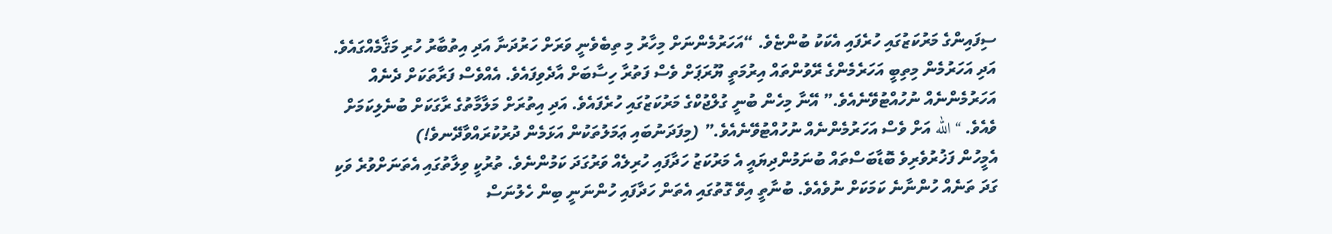ސިފައިންގެ މަރުކަޒުގައި ހުރެފައި އެކަކު ބުންޏެވެ. “އަހަރުމެންނަށް މިހާރު މި ތިބެވެނީ ވަރަށް ހަރުދަނާ އަދި އިތުބާރު ހުރި މަޤާމެއްގައެވެ. އަދި އަހަރުމެން މިތިބީ އަހަރެމެންގެ ރޭވުންތައް އިރުމަތީ ޔޫރަޕަށް ވެސް ފަތުރާ ހިސާބަށް އާދެވިފައެވެ. އެއްވެސް ފަރާތަކަށް ދެނެއް އަހަރުމެންނެއް ނުހުއްޓުވޭނެއެވެ.” އޭނާ މިހެން ބުނީ ގުލްޖުކްގެ މަރުކަޒުގައި ހުރެފައެވެ. އަދި އިތުރަށް މަލާމާތުގެ ރާގަކަށް ބުނެލިކަމަށް ވެއެވެ. “الله އަށް ވެސް އަހަރުމެންނެއް ނުހުއްޓުވޭނެއެވެ.” (މިފަދަނުބައި ޢަމަލުތަކުން އަޅަމެން ދުރުކުރައްވާދޭނވެ!)
އެމީހުން ފަޚުރުވެރިވެ ބޮޑާބަސްތައް ބުނަމުންދިޔައީ އެ މަރުކަޒު ހަދާފައި ހުރިލެއް ވަރުގަދަ ކަމުންނެވެ. ތުރުކީ ވިލާތުގައި އެތަނަށްވުރެ ވަކި ގަދަ ތަނެއް ހުންނާނެ ކަމަކަށް ނުވެއެވެ. ބުނާތީ އިވޭ ގޮތުގައި އެތަން ހަދާފައި ހުންނަނީ ބިން ހެލުނަސް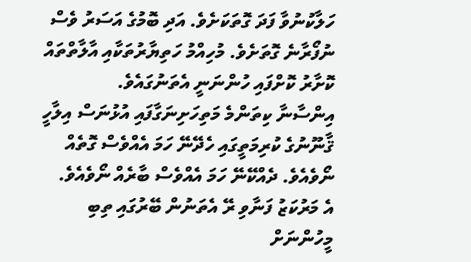ހަލާކުނުވާ ފަދަ ގޮތަކަށެވެ. އަދި ބޮމުގެ އަސަރު ވެސް ނުފޯރާނެ ގޮތަށެވެ. މުހިއްމު ހަތިޔާރުތަކާއި އާލާތްތައް ކޮށާރު ކޮށްފައި ހުންނަނީ އެތަނުގައެވެ.
އިންސާނާ ކިތަންމެ މަތިހަށިނަގާފައި އުޅުނަސް އިލާހީ ޤާނޫނުގެ ކުރިމަތީގައި ހެދޭނޭ ހަމަ އެއްވެސް ގޮތެއް ނޯވެއެވެ. ދެއްކޭނޭ ހަމަ އެއްވެސް ބާރެއް ނޯވެއެވެ.
އެ މަރުކަޒު ފަނާވި ރޭ އެތަނުން ބޭރުގައި ތިބި މީހުންނަށް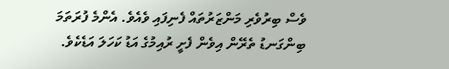ވެސް ބިރުވެރި މަންޒަރުތައް ފެނިފައި ވެއެވެ. އެންމެ ފުރަތަމަ ބިންގަނޑު ތެރޭން އިވެން ފެށީ ރުއިމުގެ އަޑު ކަހަލަ އަޑެކެވެ.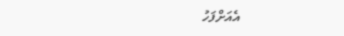އެއަށްފަހު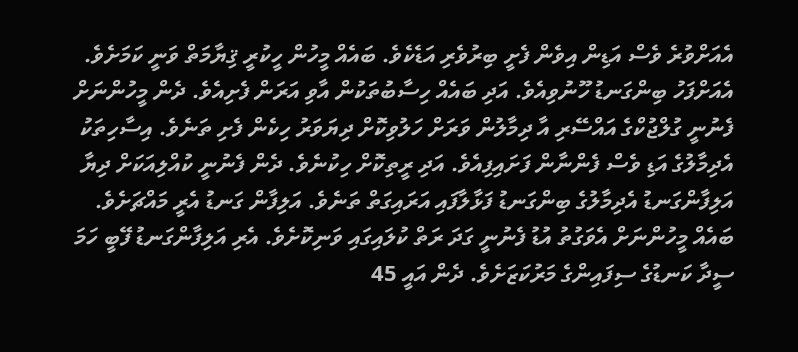އެއަށްވުރެ ވެސް އަޑިން އިވެން ފެށީ ބިރުވެރި އަޑެކެވެ. ބައެއް މީހުން ހީކުރީ ޤިޔާމަތް ވަނީ ކަމަށެވެ. އެއަށްފަހު ބިންގަނޑު ހޫނުވިއެވެ. އަދި ބައެއް ހިސާބުތަކުން އާވި އަރަން ފެށިއެވެ. ދެން މީހުންނަށް ފެނުނީ ގުލްޖުކްގެ އައްސޭރި އާ ދިމާލުން ވަރަށް ހަލުވިކޮށް ދިޔަވަރު ހިކެން ފެށި ތަނެވެ. އިސާހިތަކު އެދިމާލުގެ އަޑި ވެސް ފެންނާން ފަށައިފިއެވެ. އަދި ރީތިކޮށް ހިކުނެވެ. ދެން ފެނުނީ ކުއްލިއަކަށް ދިޔާ އަލިފާންގަނޑު އެދިމާލުގެ ބިންގަނޑު ފަޅާލާފައި އަރައިގަތް ތަނެވެ. އަލިފާން ގަނޑު އެރީ މައްޗަށެވެ. ބައެއް މީހުންނަށް އެވަގުތު އުޑު ފެނުނީ ގަދަ ރަތް ކުލައިގައި ވަނިކޮށެވެ. އެރި އަލިފާންގަނޑު ފޭބީ ހަމަ ސީދާ ކަނޑުގެ ސިފައިންގެ މަރުކަޒަށެވެ. ދެން އައީ 45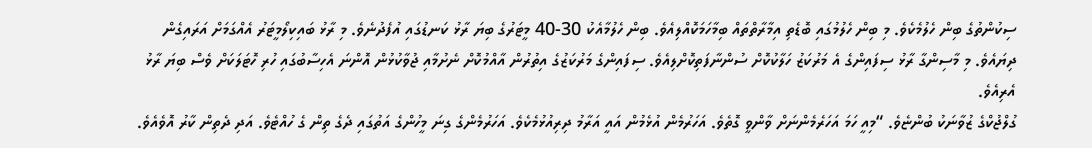ސިކުންތުގެ ބިން ހެލުމެކެވެ. މި ބިން ހެލުމުގައި ބޮޑެތި އިމާރާތްތައް ބިމާހަމަކޮއްލިއެވެ. ބިން ހެލުމާއެކު 30-40 މީޓަރުގެ ބިޔަ ރާޅު ކަނޑުގައި އުފެދުނެވެ. މި ރާޅު ބައިކިލޯމީޓަރު އެއްގަމަށް އަރައިގެން ދިޔައެވެ. މި މާސިންގާ ރާޅު ސިފައިންގެ އެ މަރުކަޒު ހަލާކުކޮށް ސުންނާފަތިކޮށްލިއެވެ. ސިފައިންގެ މަރުކަޒުގެ އިތުރުން އާއްމުކޮށް ނެށުމާއި ޖުވާކުޅުން އޮންނަ އެހިސާބުގައި ހުރި ހޮޓަލަކަށް ވެސް ބިޔަ ރާޅު އެރިއެވެ.
ގުލްޖުކްގެ ޒުވާނަކު ބުންޏެވެ. “މިއީ ހަމަ އަހަރެމެންނަށް ވާންވީ ގޮތެވެ. އަހަރުމެން އުޅެމުން އައީ އަރާމު ދިރިއުޅުމެކެވެ. އަހަރުމެންގެ ގިނަ މީހުންގެ އަތުގައި ދެގެ ތިން ގެ ހުއްޓެވެ. އަދި ދެތިން ކާރު އޮވެއެވެ.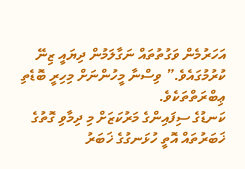އަހަރުމެން ވަގުތުތައް ނަގާލަމުން ދިޔައީ ޒިނޭ ކުރުމުގައެވެ.” ވިސްނާ މީހުންނަށް މިހިރީ ބޮޑެތި ޢިބްރަތްތަކެވެ.
ކަނޑުގެ ސިފައިންގެ މަރުކަޒަށް މި ދިމާވި ގޮތުގެ ޚަބަރުތައް އޮތީ ހުޅަނގުގެ ޚަބަރު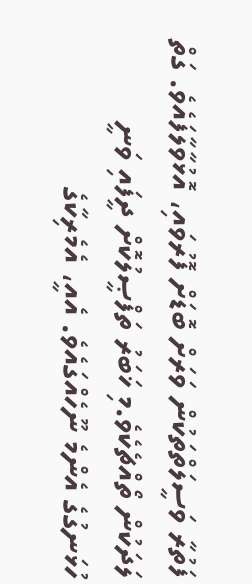ފަތުރާ ވަސީލަތްތަކުން ވަރަށް ބޮޑަށް ފޮރުވައި، އޮޅުވާލާފައެވެ. ގަތް ލަދަކުން ތޯއްޗެކެވެ.މި ޚަބަރު ތަފްޞީލުކޮށް ދީފައި ވަނީ ހުޅަނގުގެ އެންމެ ނޫހެއްގައެވެ. އެއީ، އެމެރިކާގެ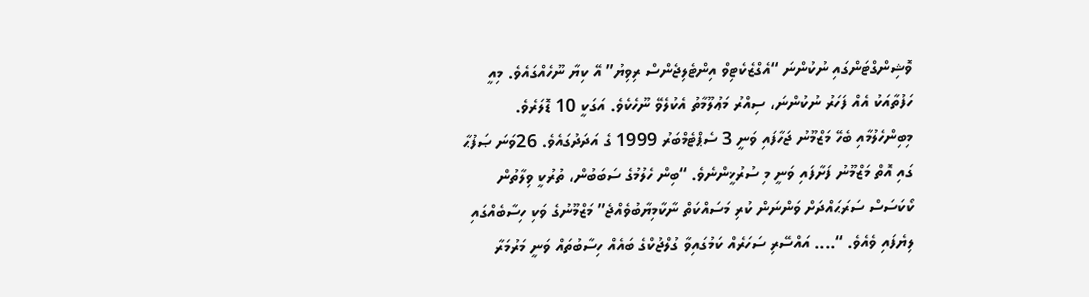ވޮޝިންގްޓަންގައި ނުކުންނަ “އެގްޒެކެޓިވް އިންޓެލިޖެންސް ރިވިޔު” އޭ ކިޔާ ނޫހެއްގައެވެ. މިއީ ހަފުތާއަކު އެއް ފަހަރު ނުކުންނަ، ސިއްރު މަޢުލޫމާތު އެކުލެވޭ ނޫހެކެވެ. އަގަކީ 10 ޑޮލަރެވެ. މިބިންހެލުމާއި ބެހޭ މަޒްމޫނު ޖަހާފައި ވަނީ 3 ސެޕްޓެމްބަރު 1999 ގެ އަދަދުގައެވެ. 26ވަނަ ޞަފުޙާ ގައި އޮތް މަޒްމޫނު ފަށާފައި ވަނީ މި ސުރުޚީންނެވެ. “ބިން ހެލުމުގެ ސަބަބުން، ތުރުކީ ވިލާތުން ކޯކަސަސް ސަރަޙައްދަށް ވަންނަން ކުރި މަސައްކަތް ނާކާމިޔާބުވެއްޖެ” މަޒްމޫނުގެ ވަކި ހިސާބެއްގައި ލިޔެފައި ވެއެވެ. “.... އައްސޭރި ސަހަރެއް ކަމުގައިވާ ގުލްޖުކްގެ ބައެއް ހިސާބުތައް ވަނީ މަރުމަރާ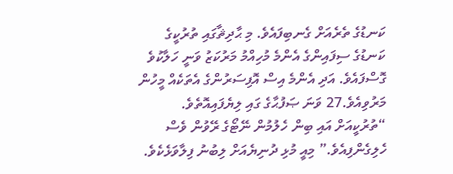ކަނޑުގެ ތެރެއަށް ގެނބިފައެވެ. މި ޙާދިޘާގައި ތުރުކީގެ ކަނޑުގެ ސިފައިންގެ އެންމެ މުހިއްމު މަރުކަޒު ވަނީ ހަލާކުވެ ގޮސްފައެވެ. އަދި އެންމެ އިސް އޮފިސަރުންގެ އެތަކެއް މީހުން މަރުވިއެވެ.27 ވަނަ ޞަފުޙާގެ ގައި ލިޔެފައިއޮތެވެ. “ތުރުކީއަށް އައި ބިން ހެލުމުން ނޭޓޯގެ ރޭވުން ވެސް ހެލިގެންފިއެވެ.” މިއީ މުޅި ދުނިޔެއަށް ލިބުނު ފިލާވަޅެކެވެ.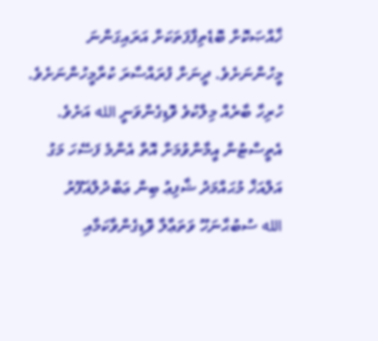ޚާއްޞަކޮށް ބޮޑެތިފާފަތަކަށް އަރައިގަންނަ މީހުންނަށެވެ. ދީނަށް ފުރައްސާރަ ކުރާމީހުންނަށެވެ. ހުރިހާ ބާރެއް މިލްކުވެ ވޮޑިގެންވަނީ الله އަށެވެ.
އެތީސްޓުން އީމާންވުމަށް އޮތް އެންމެ ފަސޭހަ މަގު
އަލްއަޚް މުޙައްމަދު ޝާފިޢު ބިން ޢަބްދުލްޣަފޫރު
الله ސުބުޙާނަހޫ ވަތަޢާލާ ވޮޑިގެންވާކަމާއި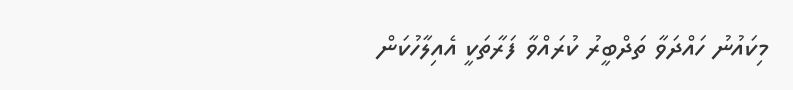މިކައުނު ހައްދަވާ ތަދްބީރު ކުރައްވާ ފަރާތަކީ އެއިލާހުކަން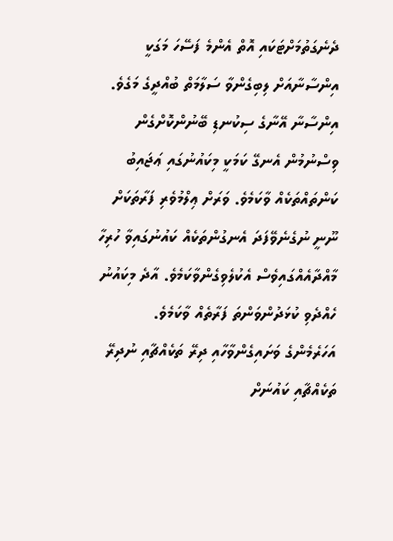ދެނެގަތުމަށްޓަކައި އޮތް އެންމެ ފަސޭހަ މަގަކީ އިންސާނާއަށް ލިބިގެންވާ ސަލާމަތް ބުއްދީގެ މަގެވެ. އިންސާނާ އޭނާގެ ސިކުނޑި ބޭނުންކޮށްގެން ވިސްނުމުން އެނގޭ ކަމަކީ މިކައުނުގައި ޢަޖައިބު ކަންތައްތަކެއް ވާކަމެވެ. ވަރަށް ޢިލްމުވެރި ފަރާތަކަށް ނޫނީ ނުގެނެވޭފަދަ އެނގުންތަކެއް ކައުނުގައިވާ ހުރިހާ މާއްދާއެއްގައިވެސް އެކުލެވިގެންވާކަމެވެ. އާދެ މިކައުނު ހެއްދެވި ކުޅަދުންވަންތަ ފަރާތެއް ވާކަމެވެ.
އަހަރެމެންގެ ވަށައިގެންވާހާއި ދިރޭ ތަކެއްޗާއި ނުދިރޭ ތަކެއްޗާއި ކައުނަށް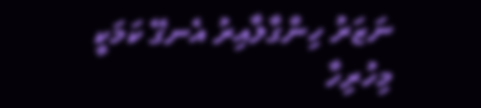ނަޒަރު ހިންގާލާއިރު އެނގޭ ކަމަކީ މިހުރިހާ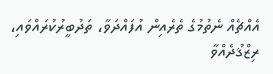އެއްޗެއް ނެތުމުގެ ތެރެއިން އުފައްދަވާ، ތަދުބީރުކުރައްވައި، ރިޒްޤުދެއްވާ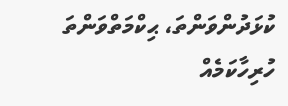ކުޅަދުންވަންތަ، ޙިކްމަތްވަންތަ ހުރިހާކަމެއް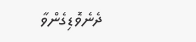ދެނެވޮޑިގެންވާ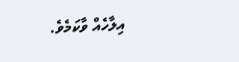އިލާހެއް ވާކަމެވެ.